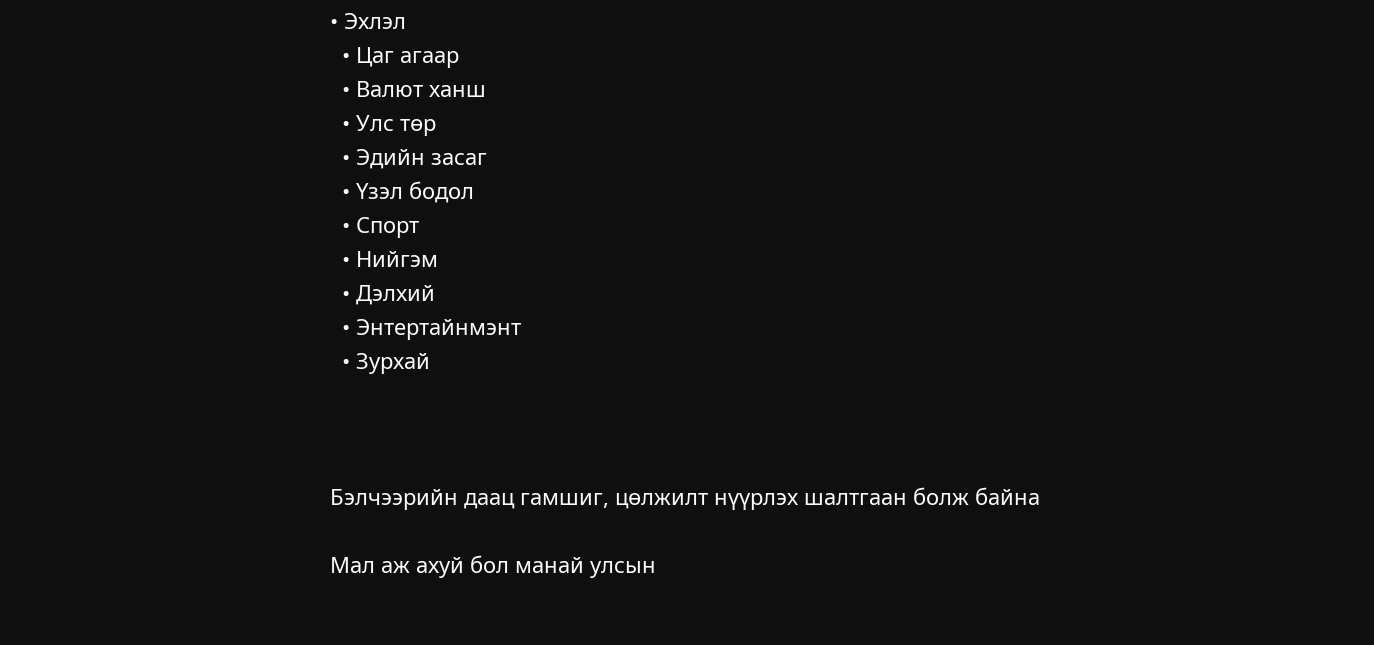• Эхлэл
  • Цаг агаар
  • Валют ханш
  • Улс төр
  • Эдийн засаг
  • Үзэл бодол
  • Спорт
  • Нийгэм
  • Дэлхий
  • Энтертайнмэнт
  • Зурхай



Бэлчээрийн даац гамшиг, цөлжилт нүүрлэх шалтгаан болж байна

Мал аж ахуй бол манай улсын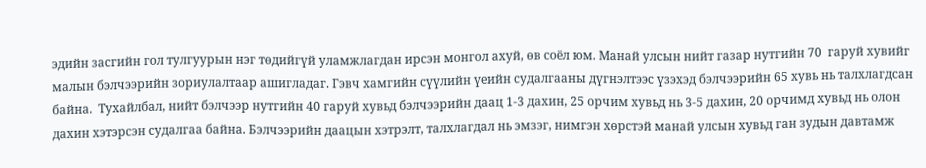эдийн засгийн гол тулгуурын нэг төдийгүй уламжлагдан ирсэн монгол ахуй, өв соёл юм. Манай улсын нийт газар нутгийн 70  гаруй хувийг малын бэлчээрийн зориулалтаар ашигладаг. Гэвч хамгийн сүүлийн үеийн судалгааны дүгнэлтээс үзэхэд бэлчээрийн 65 хувь нь талхлагдсан байна.  Тухайлбал, нийт бэлчээр нутгийн 40 гаруй хувьд бэлчээрийн даац 1-3 дахин, 25 орчим хувьд нь 3-5 дахин, 20 орчимд хувьд нь олон дахин хэтэрсэн судалгаа байна. Бэлчээрийн даацын хэтрэлт, талхлагдал нь эмзэг, нимгэн хөрстэй манай улсын хувьд ган зудын давтамж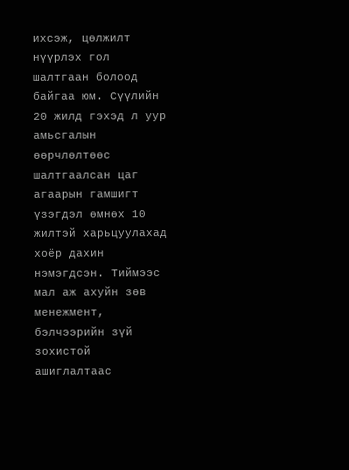ихсэж, цөлжилт нүүрлэх гол шалтгаан болоод байгаа юм. Сүүлийн 20 жилд гэхэд л уур амьсгалын өөрчлөлтөөс шалтгаалсан цаг агаарын гамшигт үзэгдэл өмнөх 10 жилтэй харьцуулахад  хоёр дахин нэмэгдсэн. Тиймээс мал аж ахуйн зөв менежмент, бэлчээрийн зүй зохистой ашиглалтаас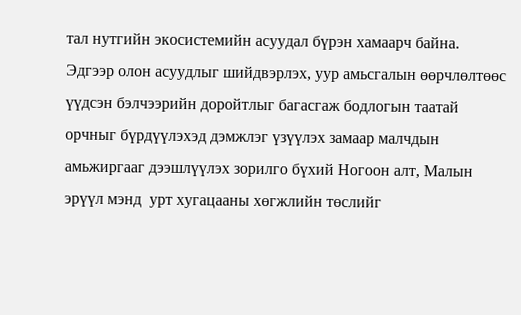тал нутгийн экосистемийн асуудал бүрэн хамаарч байна. Эдгээр олон асуудлыг шийдвэрлэх, уур амьсгалын өөрчлөлтөөс үүдсэн бэлчээрийн доройтлыг багасгаж бодлогын таатай орчныг бүрдүүлэхэд дэмжлэг үзүүлэх замаар малчдын амьжиргааг дээшлүүлэх зорилго бүхий Ногоон алт, Малын эрүүл мэнд  урт хугацааны хөгжлийн төслийг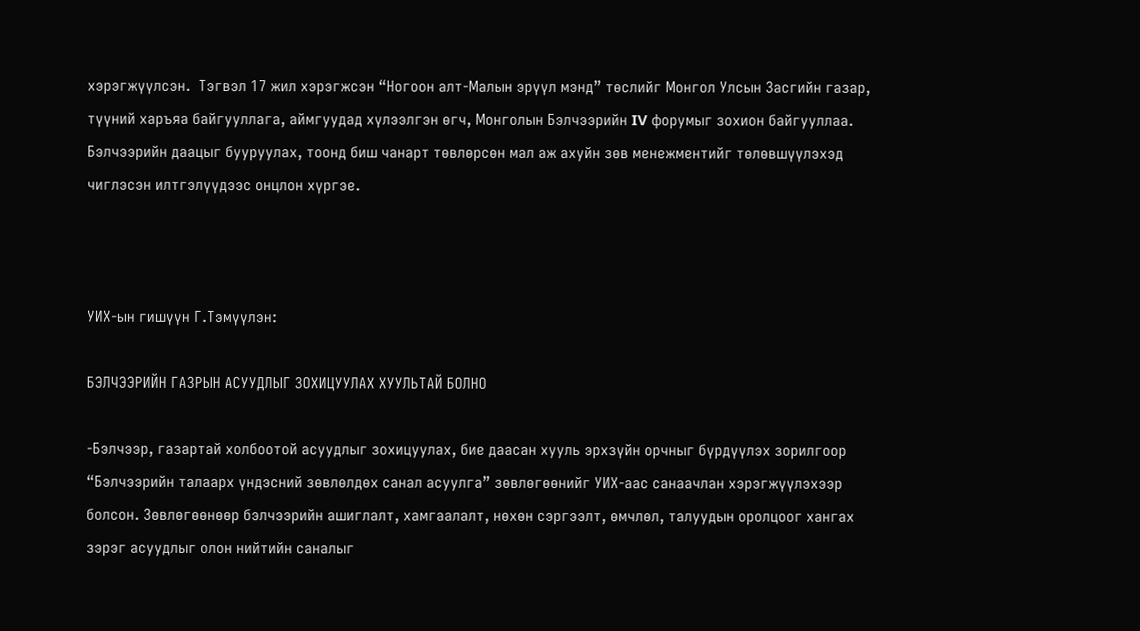хэрэгжүүлсэн.  Тэгвэл 17 жил хэрэгжсэн “Ногоон алт-Малын эрүүл мэнд” төслийг Монгол Улсын Засгийн газар, түүний харъяа байгууллага, аймгуудад хүлээлгэн өгч, Монголын Бэлчээрийн IV форумыг зохион байгууллаа. Бэлчээрийн даацыг бууруулах, тоонд биш чанарт төвлөрсөн мал аж ахуйн зөв менежментийг төлөвшүүлэхэд чиглэсэн илтгэлүүдээс онцлон хүргэе.



УИХ-ын гишүүн Г.Тэмүүлэн:

БЭЛЧЭЭРИЙН ГАЗРЫН АСУУДЛЫГ ЗОХИЦУУЛАХ ХУУЛЬТАЙ БОЛНО

-Бэлчээр, газартай холбоотой асуудлыг зохицуулах, бие даасан хууль эрхзүйн орчныг бүрдүүлэх зорилгоор “Бэлчээрийн талаарх үндэсний зөвлөлдөх санал асуулга” зөвлөгөөнийг УИХ-аас санаачлан хэрэгжүүлэхээр болсон. Зөвлөгөөнөөр бэлчээрийн ашиглалт, хамгаалалт, нөхөн сэргээлт, өмчлөл, талуудын оролцоог хангах зэрэг асуудлыг олон нийтийн саналыг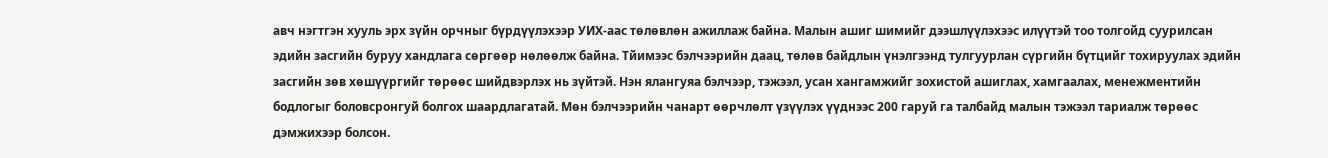авч нэгтгэн хууль эрх зүйн орчныг бүрдүүлэхээр УИХ-аас төлөвлөн ажиллаж байна. Малын ашиг шимийг дээшлүүлэхээс илүүтэй тоо толгойд суурилсан эдийн засгийн буруу хандлага сөргөөр нөлөөлж байна. Тйимээс бэлчээрийн даац, төлөв байдлын үнэлгээнд тулгуурлан сүргийн бүтцийг тохируулах эдийн засгийн зөв хөшүүргийг төрөөс шийдвэрлэх нь зүйтэй. Нэн ялангуяа бэлчээр, тэжээл, усан хангамжийг зохистой ашиглах, хамгаалах, менежментийн бодлогыг боловсронгуй болгох шаардлагатай. Мөн бэлчээрийн чанарт өөрчлөлт үзүүлэх үүднээс 200 гаруй га талбайд малын тэжээл тариалж төрөөс дэмжихээр болсон.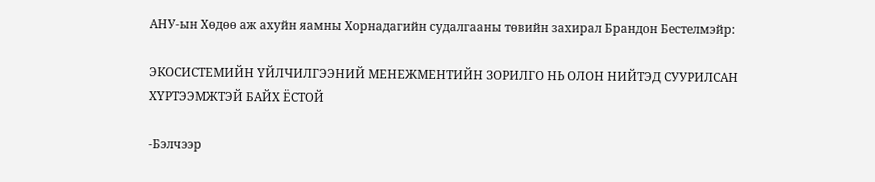АНУ-ын Хөдөө аж ахуйн яамны Хорнадагийн судалгааны төвийн захирал Брандон Бестелмэйр:

ЭКОСИСТЕМИЙН ҮЙЛЧИЛГЭЭНИЙ МЕНЕЖМЕНТИЙН ЗОРИЛГО НЬ ОЛОН НИЙТЭД СУУРИЛСАН ХҮРТЭЭМЖТЭЙ БАЙХ ЁСТОЙ

-Бэлчээр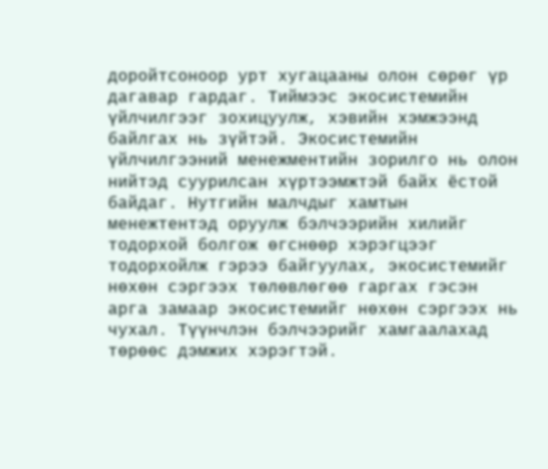доройтсоноор урт хугацааны олон сөрөг үр дагавар гардаг. Тиймээс экосистемийн үйлчилгээг зохицуулж, хэвийн хэмжээнд байлгах нь зүйтэй. Экосистемийн үйлчилгээний менежментийн зорилго нь олон нийтэд суурилсан хүртээмжтэй байх ёстой байдаг. Нутгийн малчдыг хамтын менежтентэд оруулж бэлчээрийн хилийг тодорхой болгож өгснөөр хэрэгцээг тодорхойлж гэрээ байгуулах, экосистемийг нөхөн сэргээх төлөвлөгөө гаргах гэсэн арга замаар экосистемийг нөхөн сэргээх нь чухал. Түүнчлэн бэлчээрийг хамгаалахад төрөөс дэмжих хэрэгтэй.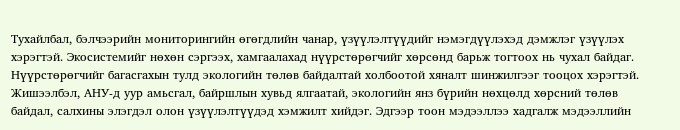Тухайлбал, бэлчээрийн мониторингийн өгөгдлийн чанар, үзүүлэлтүүдийг нэмэгдүүлэхэд дэмжлэг үзүүлэх хэрэгтэй. Экосистемийг нөхөн сэргээх, хамгаалахад нүүрстөрөгчийг хөрсөнд барьж тогтоох нь чухал байдаг. Нүүрстөрөгчийг багасгахын тулд экологийн төлөв байдалтай холбоотой хяналт шинжилгээг тооцох хэрэгтэй. Жишээлбэл, АНУ-д уур амьсгал, байршлын хувьд ялгаатай, экологийн янз бүрийн нөхцөлд хөрсний төлөв байдал, салхины элэгдэл олон үзүүлэлтүүдэд хэмжилт хийдэг. Эдгээр тоон мэдээллээ хадгалж мэдээллийн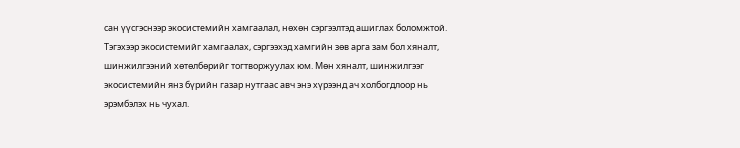сан үүсгэснээр экосистемийн хамгаалал, нөхөн сэргээлтэд ашиглах боломжтой. Тэгэхээр экосистемийг хамгаалах, сэргээхэд хамгийн зөв арга зам бол хяналт, шинжилгээний хөтөлбөрийг тогтворжуулах юм. Мөн хяналт, шинжилгээг экосистемийн янз бүрийн газар нутгаас авч энэ хүрээнд ач холбогдлоор нь эрэмбэлэх нь чухал.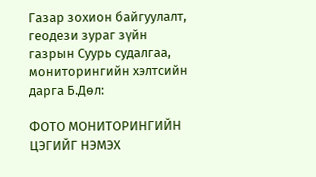Газар зохион байгуулалт, геодези зураг зүйн газрын Суурь судалгаа, мониторингийн хэлтсийн дарга Б.Дөл:

ФОТО МОНИТОРИНГИЙН ЦЭГИЙГ НЭМЭХ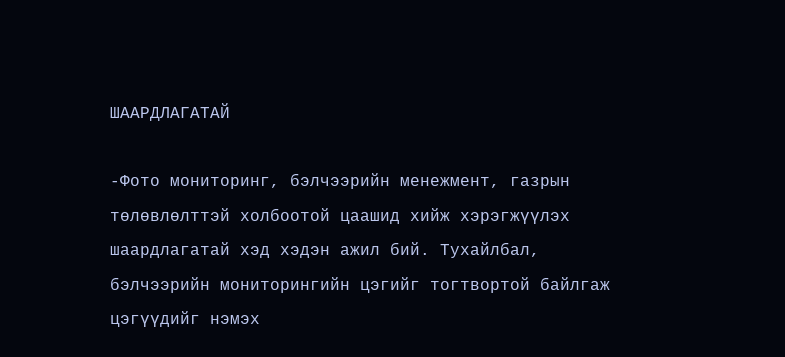ШААРДЛАГАТАЙ

-Фото мониторинг, бэлчээрийн менежмент, газрын төлөвлөлттэй холбоотой цаашид хийж хэрэгжүүлэх шаардлагатай хэд хэдэн ажил бий. Тухайлбал, бэлчээрийн мониторингийн цэгийг тогтвортой байлгаж цэгүүдийг нэмэх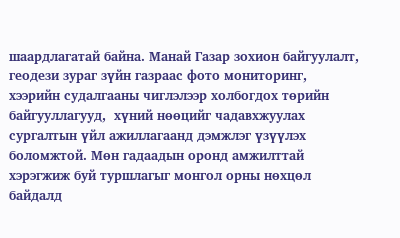шаардлагатай байна. Манай Газар зохион байгуулалт, геодези зураг зүйн газраас фото мониторинг, хээрийн судалгааны чиглэлээр холбогдох төрийн байгууллагууд,  хүний нөөцийг чадавхжуулах сургалтын үйл ажиллагаанд дэмжлэг үзүүлэх боломжтой. Мөн гадаадын оронд амжилттай хэрэгжиж буй туршлагыг монгол орны нөхцөл байдалд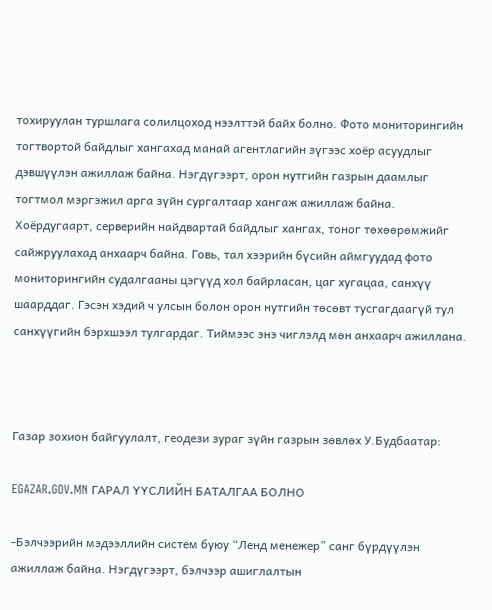тохируулан туршлага солилцоход нээлттэй байх болно. Фото мониторингийн тогтвортой байдлыг хангахад манай агентлагийн зүгээс хоёр асуудлыг дэвшүүлэн ажиллаж байна. Нэгдүгээрт, орон нутгийн газрын даамлыг тогтмол мэргэжил арга зүйн сургалтаар хангаж ажиллаж байна. Хоёрдугаарт, серверийн найдвартай байдлыг хангах, тоног төхөөрөмжийг сайжруулахад анхаарч байна. Говь, тал хээрийн бүсийн аймгуудад фото мониторингийн судалгааны цэгүүд хол байрласан, цаг хугацаа, санхүү шаарддаг. Гэсэн хэдий ч улсын болон орон нутгийн төсөвт тусгагдаагүй тул санхүүгийн бэрхшээл тулгардаг. Тиймээс энэ чиглэлд мөн анхаарч ажиллана.



Газар зохион байгуулалт, геодези зураг зүйн газрын зөвлөх У.Будбаатар:

EGAZAR.GOV.MN ГАРАЛ ҮҮСЛИЙН БАТАЛГАА БОЛНО

-Бэлчээрийн мэдээллийн систем буюу “Ленд менежер” санг бүрдүүлэн ажиллаж байна. Нэгдүгээрт, бэлчээр ашиглалтын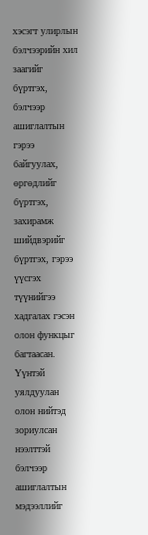хэсэгт улирлын бэлчээрийн хил заагийг бүртгэх, бэлчээр ашиглалтын гэрээ байгуулах, өргөдлийг бүртгэх, захирамж шийдвэрийг бүртгэх, гэрээ үүсгэх түүнийгээ хадгалах гэсэн олон функцыг багтаасан. Үүнтэй уялдуулан олон нийтэд зориулсан нээлттэй бэлчээр ашиглалтын мэдээллийг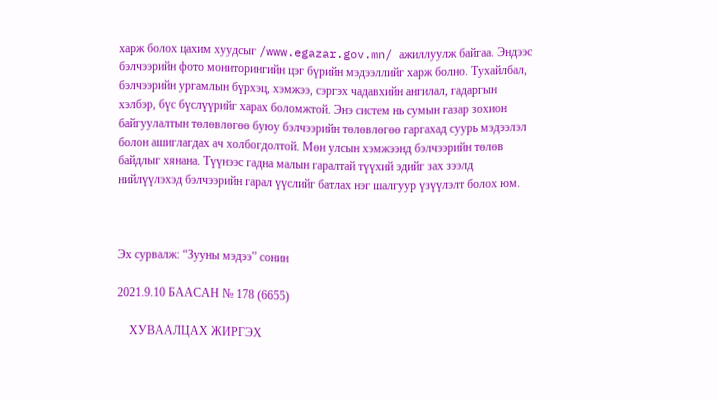харж болох цахим хуудсыг /www.egazar.gov.mn/ ажиллуулж байгаа. Эндээс бэлчээрийн фото мониторингийн цэг бүрийн мэдээллийг харж болно. Тухайлбал, бэлчээрийн ургамлын бүрхэц, хэмжээ, сэргэх чадавхийн ангилал, гадаргын хэлбэр, бүс бүслүүрийг харах боломжтой. Энэ систем нь сумын газар зохион байгуулалтын төлөвлөгөө буюу бэлчээрийн төлөвлөгөө гаргахад суурь мэдээлэл болон ашиглагдах ач холбогдолтой. Мөн улсын хэмжээнд бэлчээрийн төлөв байдлыг хянана. Түүнээс гадна малын гаралтай түүхий эдийг зах зээлд нийлүүлэхэд бэлчээрийн гарал үүслийг батлах нэг шалгуур үзүүлэлт болох юм.



Эх сурвалж: “Зууны мэдээ” сонин

2021.9.10 БААСАН № 178 (6655)

    ХУВААЛЦАХ ЖИРГЭХ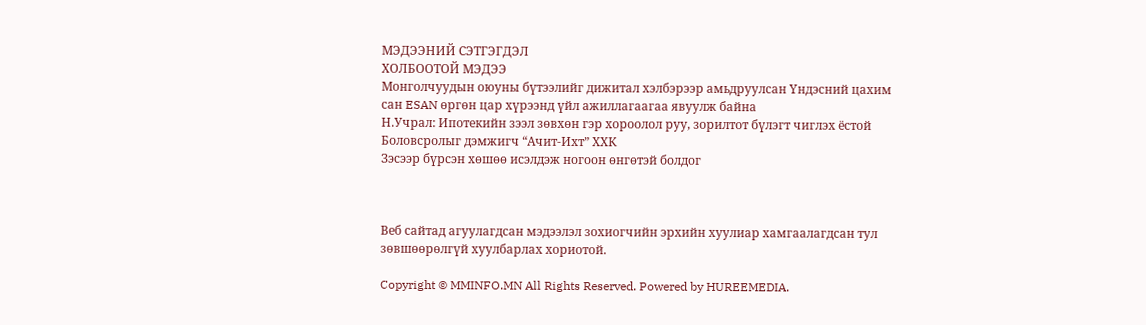МЭДЭЭНИЙ СЭТГЭГДЭЛ
ХОЛБООТОЙ МЭДЭЭ
Монголчуудын оюуны бүтээлийг дижитал хэлбэрээр амьдруулсан Үндэсний цахим сан ESAN өргөн цар хүрээнд үйл ажиллагаагаа явуулж байна
Н.Учрал: Ипотекийн зээл зөвхөн гэр хороолол руу, зорилтот бүлэгт чиглэх ёстой
Боловсролыг дэмжигч “Ачит-Ихт” ХХК
Зэсээр бүрсэн хөшөө исэлдэж ногоон өнгөтэй болдог



Веб сайтад агуулагдсан мэдээлэл зохиогчийн эрхийн хуулиар хамгаалагдсан тул зөвшөөрөлгүй хуулбарлах хориотой.

Copyright © MMINFO.MN All Rights Reserved. Powered by HUREEMEDIA.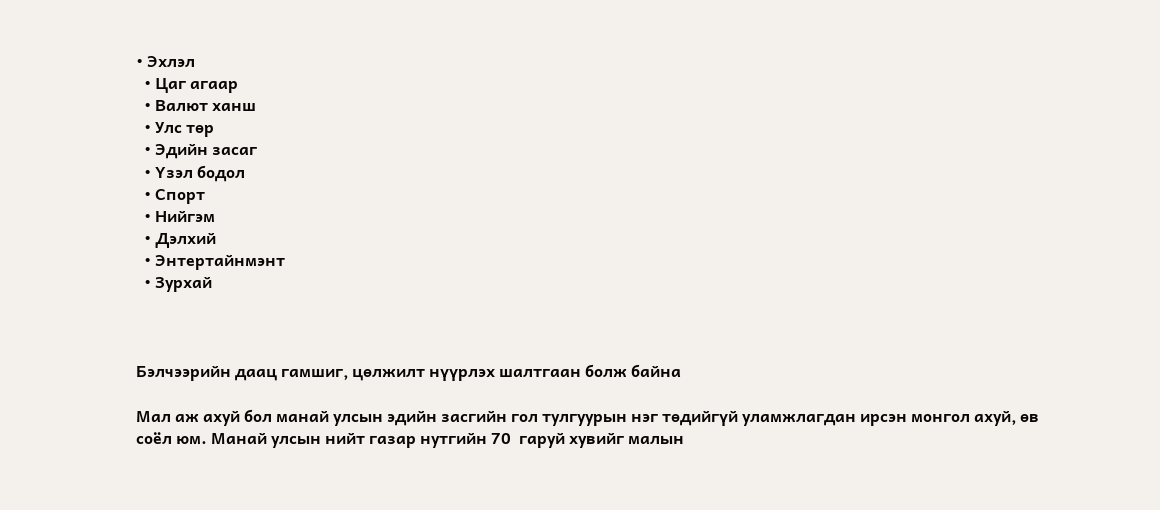• Эхлэл
  • Цаг агаар
  • Валют ханш
  • Улс төр
  • Эдийн засаг
  • Үзэл бодол
  • Спорт
  • Нийгэм
  • Дэлхий
  • Энтертайнмэнт
  • Зурхай



Бэлчээрийн даац гамшиг, цөлжилт нүүрлэх шалтгаан болж байна

Мал аж ахуй бол манай улсын эдийн засгийн гол тулгуурын нэг төдийгүй уламжлагдан ирсэн монгол ахуй, өв соёл юм. Манай улсын нийт газар нутгийн 70  гаруй хувийг малын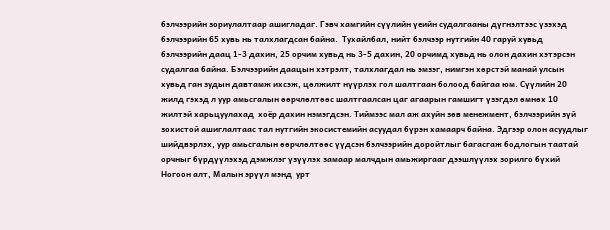бэлчээрийн зориулалтаар ашигладаг. Гэвч хамгийн сүүлийн үеийн судалгааны дүгнэлтээс үзэхэд бэлчээрийн 65 хувь нь талхлагдсан байна.  Тухайлбал, нийт бэлчээр нутгийн 40 гаруй хувьд бэлчээрийн даац 1-3 дахин, 25 орчим хувьд нь 3-5 дахин, 20 орчимд хувьд нь олон дахин хэтэрсэн судалгаа байна. Бэлчээрийн даацын хэтрэлт, талхлагдал нь эмзэг, нимгэн хөрстэй манай улсын хувьд ган зудын давтамж ихсэж, цөлжилт нүүрлэх гол шалтгаан болоод байгаа юм. Сүүлийн 20 жилд гэхэд л уур амьсгалын өөрчлөлтөөс шалтгаалсан цаг агаарын гамшигт үзэгдэл өмнөх 10 жилтэй харьцуулахад  хоёр дахин нэмэгдсэн. Тиймээс мал аж ахуйн зөв менежмент, бэлчээрийн зүй зохистой ашиглалтаас тал нутгийн экосистемийн асуудал бүрэн хамаарч байна. Эдгээр олон асуудлыг шийдвэрлэх, уур амьсгалын өөрчлөлтөөс үүдсэн бэлчээрийн доройтлыг багасгаж бодлогын таатай орчныг бүрдүүлэхэд дэмжлэг үзүүлэх замаар малчдын амьжиргааг дээшлүүлэх зорилго бүхий Ногоон алт, Малын эрүүл мэнд  урт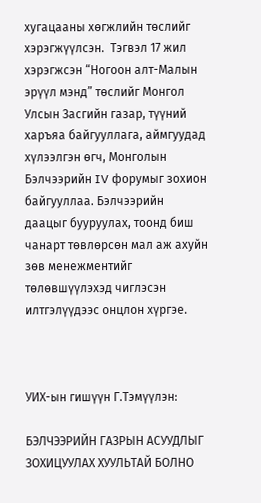хугацааны хөгжлийн төслийг хэрэгжүүлсэн.  Тэгвэл 17 жил хэрэгжсэн “Ногоон алт-Малын эрүүл мэнд” төслийг Монгол Улсын Засгийн газар, түүний харъяа байгууллага, аймгуудад хүлээлгэн өгч, Монголын Бэлчээрийн IV форумыг зохион байгууллаа. Бэлчээрийн даацыг бууруулах, тоонд биш чанарт төвлөрсөн мал аж ахуйн зөв менежментийг төлөвшүүлэхэд чиглэсэн илтгэлүүдээс онцлон хүргэе.



УИХ-ын гишүүн Г.Тэмүүлэн:

БЭЛЧЭЭРИЙН ГАЗРЫН АСУУДЛЫГ ЗОХИЦУУЛАХ ХУУЛЬТАЙ БОЛНО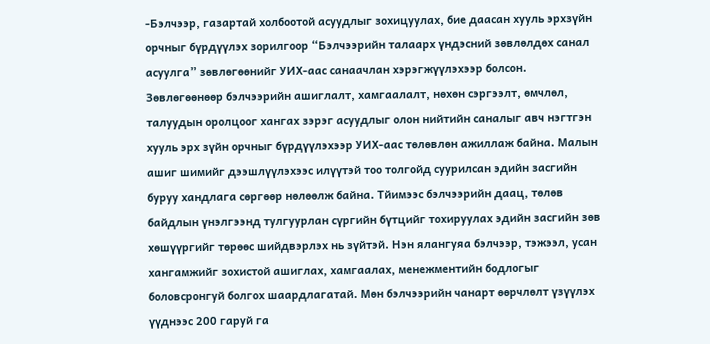-Бэлчээр, газартай холбоотой асуудлыг зохицуулах, бие даасан хууль эрхзүйн орчныг бүрдүүлэх зорилгоор “Бэлчээрийн талаарх үндэсний зөвлөлдөх санал асуулга” зөвлөгөөнийг УИХ-аас санаачлан хэрэгжүүлэхээр болсон. Зөвлөгөөнөөр бэлчээрийн ашиглалт, хамгаалалт, нөхөн сэргээлт, өмчлөл, талуудын оролцоог хангах зэрэг асуудлыг олон нийтийн саналыг авч нэгтгэн хууль эрх зүйн орчныг бүрдүүлэхээр УИХ-аас төлөвлөн ажиллаж байна. Малын ашиг шимийг дээшлүүлэхээс илүүтэй тоо толгойд суурилсан эдийн засгийн буруу хандлага сөргөөр нөлөөлж байна. Тйимээс бэлчээрийн даац, төлөв байдлын үнэлгээнд тулгуурлан сүргийн бүтцийг тохируулах эдийн засгийн зөв хөшүүргийг төрөөс шийдвэрлэх нь зүйтэй. Нэн ялангуяа бэлчээр, тэжээл, усан хангамжийг зохистой ашиглах, хамгаалах, менежментийн бодлогыг боловсронгуй болгох шаардлагатай. Мөн бэлчээрийн чанарт өөрчлөлт үзүүлэх үүднээс 200 гаруй га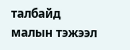талбайд малын тэжээл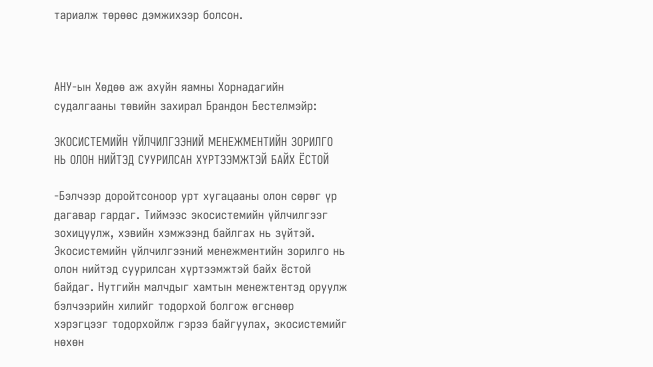тариалж төрөөс дэмжихээр болсон.



АНУ-ын Хөдөө аж ахуйн яамны Хорнадагийн судалгааны төвийн захирал Брандон Бестелмэйр:

ЭКОСИСТЕМИЙН ҮЙЛЧИЛГЭЭНИЙ МЕНЕЖМЕНТИЙН ЗОРИЛГО НЬ ОЛОН НИЙТЭД СУУРИЛСАН ХҮРТЭЭМЖТЭЙ БАЙХ ЁСТОЙ

-Бэлчээр доройтсоноор урт хугацааны олон сөрөг үр дагавар гардаг. Тиймээс экосистемийн үйлчилгээг зохицуулж, хэвийн хэмжээнд байлгах нь зүйтэй. Экосистемийн үйлчилгээний менежментийн зорилго нь олон нийтэд суурилсан хүртээмжтэй байх ёстой байдаг. Нутгийн малчдыг хамтын менежтентэд оруулж бэлчээрийн хилийг тодорхой болгож өгснөөр хэрэгцээг тодорхойлж гэрээ байгуулах, экосистемийг нөхөн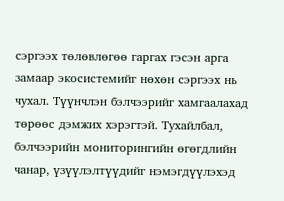сэргээх төлөвлөгөө гаргах гэсэн арга замаар экосистемийг нөхөн сэргээх нь чухал. Түүнчлэн бэлчээрийг хамгаалахад төрөөс дэмжих хэрэгтэй. Тухайлбал, бэлчээрийн мониторингийн өгөгдлийн чанар, үзүүлэлтүүдийг нэмэгдүүлэхэд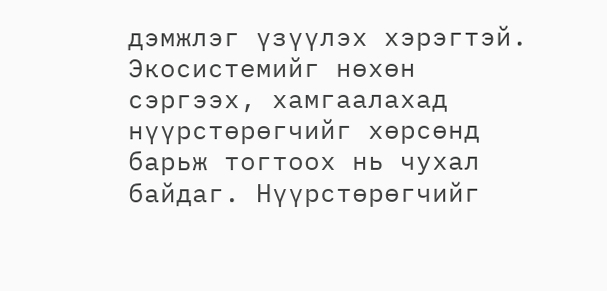дэмжлэг үзүүлэх хэрэгтэй. Экосистемийг нөхөн сэргээх, хамгаалахад нүүрстөрөгчийг хөрсөнд барьж тогтоох нь чухал байдаг. Нүүрстөрөгчийг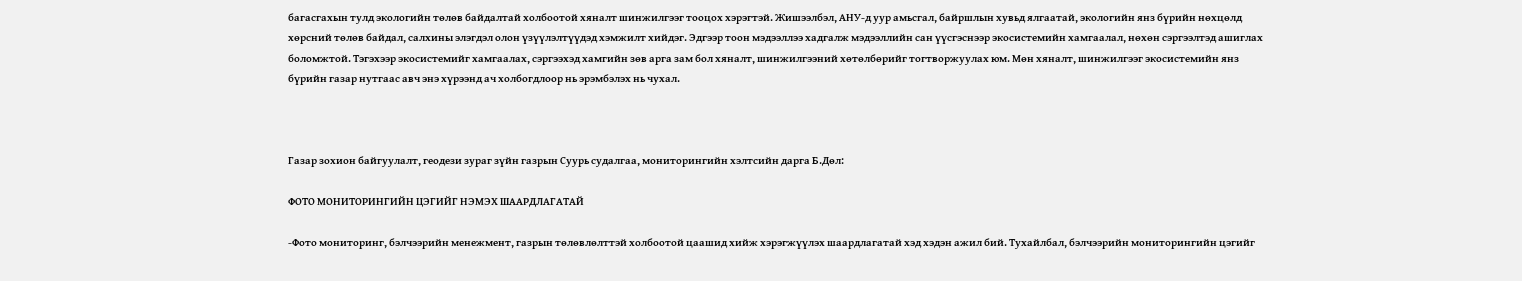багасгахын тулд экологийн төлөв байдалтай холбоотой хяналт шинжилгээг тооцох хэрэгтэй. Жишээлбэл, АНУ-д уур амьсгал, байршлын хувьд ялгаатай, экологийн янз бүрийн нөхцөлд хөрсний төлөв байдал, салхины элэгдэл олон үзүүлэлтүүдэд хэмжилт хийдэг. Эдгээр тоон мэдээллээ хадгалж мэдээллийн сан үүсгэснээр экосистемийн хамгаалал, нөхөн сэргээлтэд ашиглах боломжтой. Тэгэхээр экосистемийг хамгаалах, сэргээхэд хамгийн зөв арга зам бол хяналт, шинжилгээний хөтөлбөрийг тогтворжуулах юм. Мөн хяналт, шинжилгээг экосистемийн янз бүрийн газар нутгаас авч энэ хүрээнд ач холбогдлоор нь эрэмбэлэх нь чухал.



Газар зохион байгуулалт, геодези зураг зүйн газрын Суурь судалгаа, мониторингийн хэлтсийн дарга Б.Дөл:

ФОТО МОНИТОРИНГИЙН ЦЭГИЙГ НЭМЭХ ШААРДЛАГАТАЙ

-Фото мониторинг, бэлчээрийн менежмент, газрын төлөвлөлттэй холбоотой цаашид хийж хэрэгжүүлэх шаардлагатай хэд хэдэн ажил бий. Тухайлбал, бэлчээрийн мониторингийн цэгийг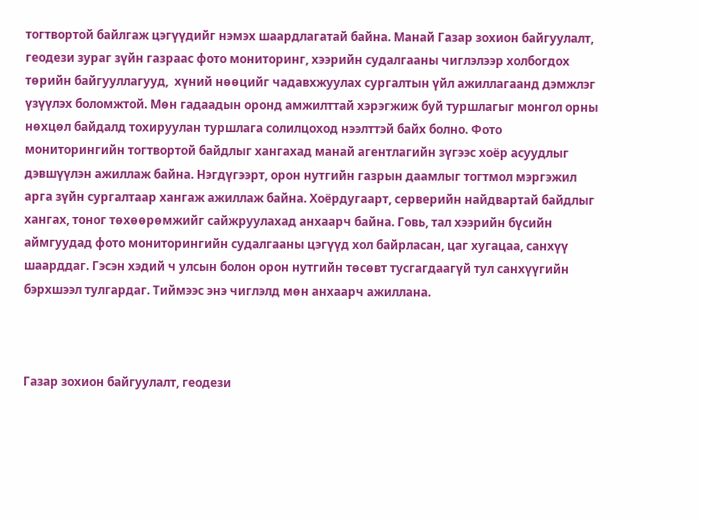тогтвортой байлгаж цэгүүдийг нэмэх шаардлагатай байна. Манай Газар зохион байгуулалт, геодези зураг зүйн газраас фото мониторинг, хээрийн судалгааны чиглэлээр холбогдох төрийн байгууллагууд,  хүний нөөцийг чадавхжуулах сургалтын үйл ажиллагаанд дэмжлэг үзүүлэх боломжтой. Мөн гадаадын оронд амжилттай хэрэгжиж буй туршлагыг монгол орны нөхцөл байдалд тохируулан туршлага солилцоход нээлттэй байх болно. Фото мониторингийн тогтвортой байдлыг хангахад манай агентлагийн зүгээс хоёр асуудлыг дэвшүүлэн ажиллаж байна. Нэгдүгээрт, орон нутгийн газрын даамлыг тогтмол мэргэжил арга зүйн сургалтаар хангаж ажиллаж байна. Хоёрдугаарт, серверийн найдвартай байдлыг хангах, тоног төхөөрөмжийг сайжруулахад анхаарч байна. Говь, тал хээрийн бүсийн аймгуудад фото мониторингийн судалгааны цэгүүд хол байрласан, цаг хугацаа, санхүү шаарддаг. Гэсэн хэдий ч улсын болон орон нутгийн төсөвт тусгагдаагүй тул санхүүгийн бэрхшээл тулгардаг. Тиймээс энэ чиглэлд мөн анхаарч ажиллана.



Газар зохион байгуулалт, геодези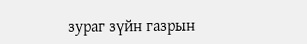зураг зүйн газрын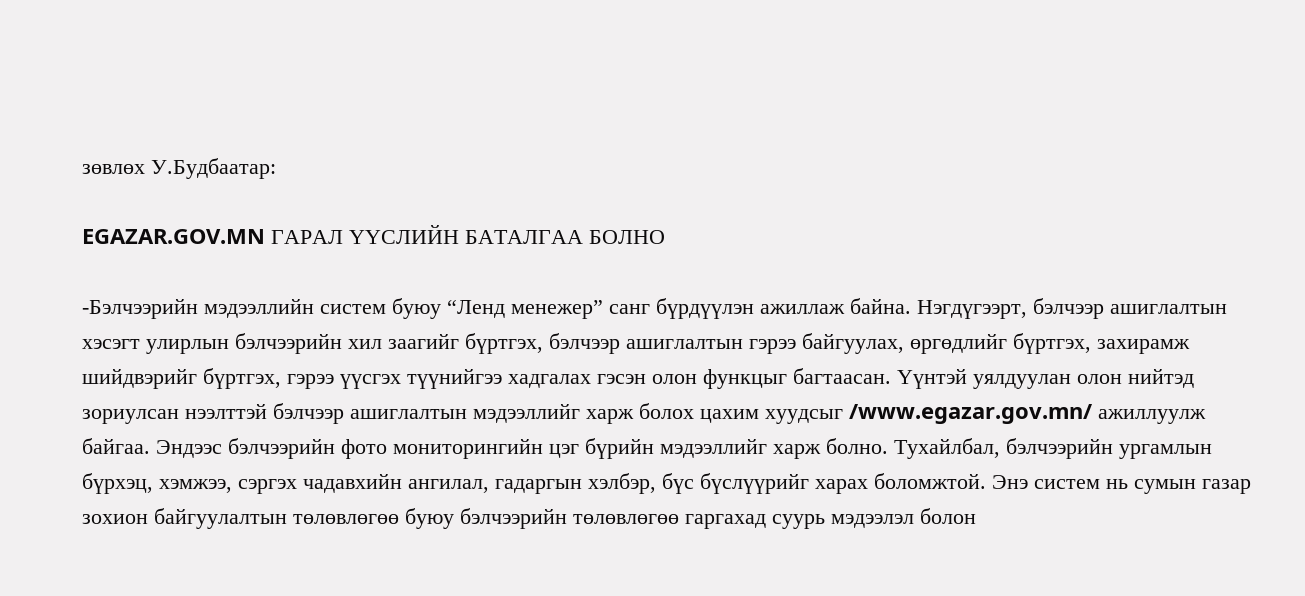зөвлөх У.Будбаатар:

EGAZAR.GOV.MN ГАРАЛ ҮҮСЛИЙН БАТАЛГАА БОЛНО

-Бэлчээрийн мэдээллийн систем буюу “Ленд менежер” санг бүрдүүлэн ажиллаж байна. Нэгдүгээрт, бэлчээр ашиглалтын хэсэгт улирлын бэлчээрийн хил заагийг бүртгэх, бэлчээр ашиглалтын гэрээ байгуулах, өргөдлийг бүртгэх, захирамж шийдвэрийг бүртгэх, гэрээ үүсгэх түүнийгээ хадгалах гэсэн олон функцыг багтаасан. Үүнтэй уялдуулан олон нийтэд зориулсан нээлттэй бэлчээр ашиглалтын мэдээллийг харж болох цахим хуудсыг /www.egazar.gov.mn/ ажиллуулж байгаа. Эндээс бэлчээрийн фото мониторингийн цэг бүрийн мэдээллийг харж болно. Тухайлбал, бэлчээрийн ургамлын бүрхэц, хэмжээ, сэргэх чадавхийн ангилал, гадаргын хэлбэр, бүс бүслүүрийг харах боломжтой. Энэ систем нь сумын газар зохион байгуулалтын төлөвлөгөө буюу бэлчээрийн төлөвлөгөө гаргахад суурь мэдээлэл болон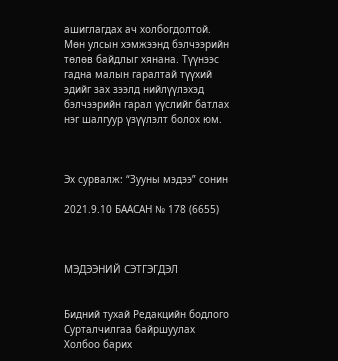ашиглагдах ач холбогдолтой. Мөн улсын хэмжээнд бэлчээрийн төлөв байдлыг хянана. Түүнээс гадна малын гаралтай түүхий эдийг зах зээлд нийлүүлэхэд бэлчээрийн гарал үүслийг батлах нэг шалгуур үзүүлэлт болох юм.



Эх сурвалж: “Зууны мэдээ” сонин

2021.9.10 БААСАН № 178 (6655)



МЭДЭЭНИЙ СЭТГЭГДЭЛ


Бидний тухай Редакцийн бодлого Сурталчилгаа байршуулах Холбоо барих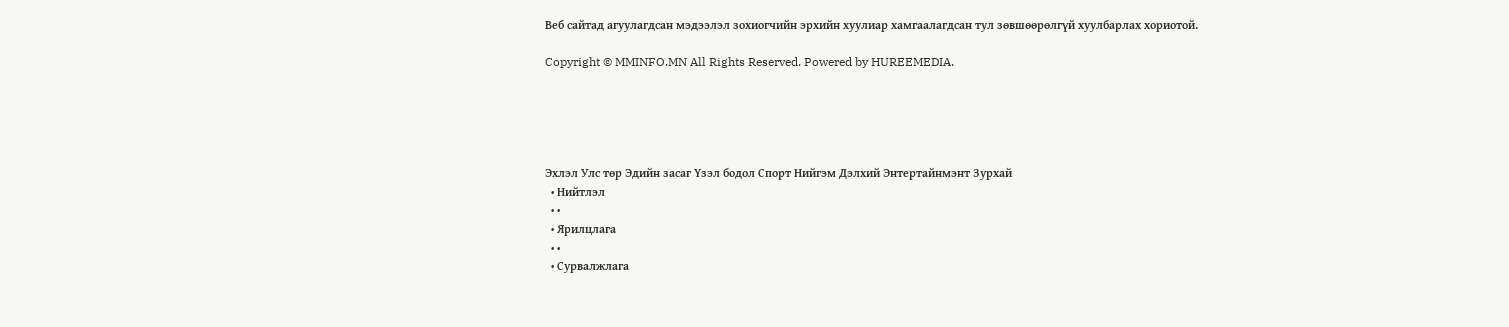Веб сайтад агуулагдсан мэдээлэл зохиогчийн эрхийн хуулиар хамгаалагдсан тул зөвшөөрөлгүй хуулбарлах хориотой.

Copyright © MMINFO.MN All Rights Reserved. Powered by HUREEMEDIA.





Эхлэл Улс төр Эдийн засаг Үзэл бодол Спорт Нийгэм Дэлхий Энтертайнмэнт Зурхай
  • Нийтлэл
  • •
  • Ярилцлага
  • •
  • Сурвалжлага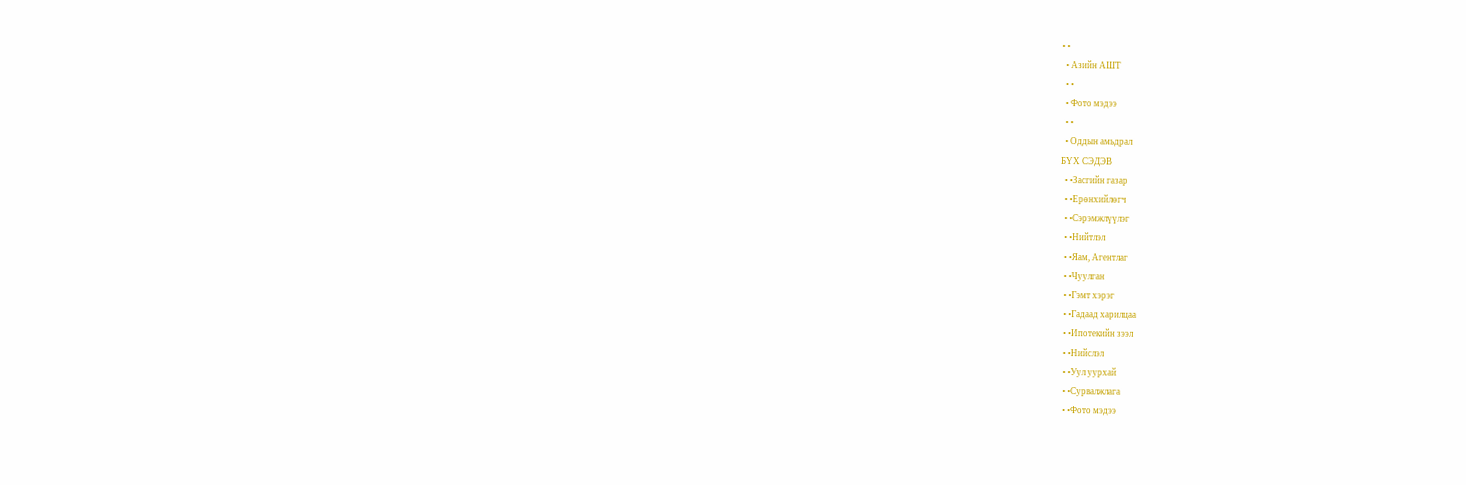• •
  • Азийн АШТ
  • •
  • Фото мэдээ
  • •
  • Оддын амьдрал
БҮХ СЭДЭВ
  • •Засгийн газар
  • •Ерөнхийлөгч
  • •Сэрэмжлүүлэг
  • •Нийтлэл
  • •Яам, Агентлаг
  • •Чуулган
  • •Гэмт хэрэг
  • •Гадаад харилцаа
  • •Ипотекийн зээл
  • •Нийслэл
  • •Уул уурхай
  • •Сурвалжлага
  • •Фото мэдээ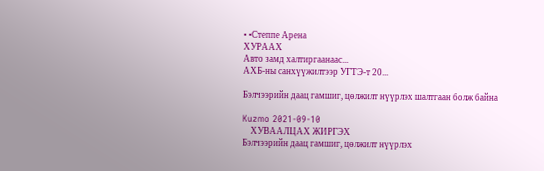• •Степпе Арена
ХУРААХ
Авто замд халтиргаанаас...
АХБ-ны санхүүжилтээр УГТЭ-т 20...

Бэлчээрийн даац гамшиг, цөлжилт нүүрлэх шалтгаан болж байна

Kuzmo 2021-09-10
    ХУВААЛЦАХ ЖИРГЭХ
Бэлчээрийн даац гамшиг, цөлжилт нүүрлэх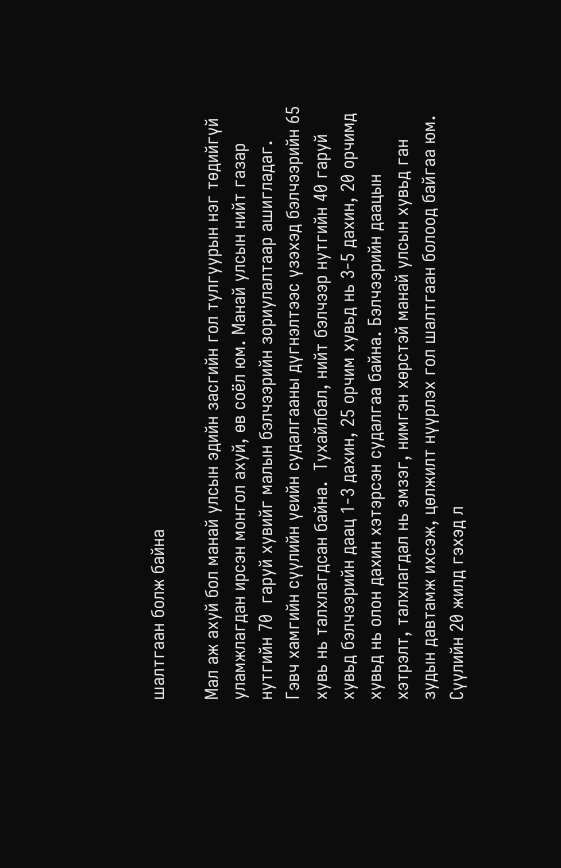шалтгаан болж байна

Мал аж ахуй бол манай улсын эдийн засгийн гол тулгуурын нэг төдийгүй уламжлагдан ирсэн монгол ахуй, өв соёл юм. Манай улсын нийт газар нутгийн 70  гаруй хувийг малын бэлчээрийн зориулалтаар ашигладаг. Гэвч хамгийн сүүлийн үеийн судалгааны дүгнэлтээс үзэхэд бэлчээрийн 65 хувь нь талхлагдсан байна.  Тухайлбал, нийт бэлчээр нутгийн 40 гаруй хувьд бэлчээрийн даац 1-3 дахин, 25 орчим хувьд нь 3-5 дахин, 20 орчимд хувьд нь олон дахин хэтэрсэн судалгаа байна. Бэлчээрийн даацын хэтрэлт, талхлагдал нь эмзэг, нимгэн хөрстэй манай улсын хувьд ган зудын давтамж ихсэж, цөлжилт нүүрлэх гол шалтгаан болоод байгаа юм. Сүүлийн 20 жилд гэхэд л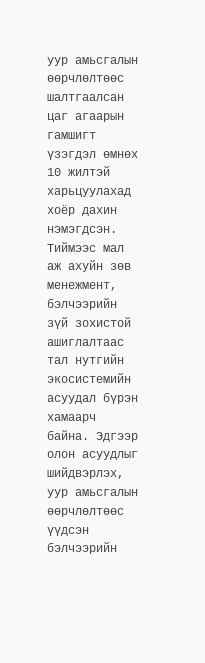уур амьсгалын өөрчлөлтөөс шалтгаалсан цаг агаарын гамшигт үзэгдэл өмнөх 10 жилтэй харьцуулахад  хоёр дахин нэмэгдсэн. Тиймээс мал аж ахуйн зөв менежмент, бэлчээрийн зүй зохистой ашиглалтаас тал нутгийн экосистемийн асуудал бүрэн хамаарч байна. Эдгээр олон асуудлыг шийдвэрлэх, уур амьсгалын өөрчлөлтөөс үүдсэн бэлчээрийн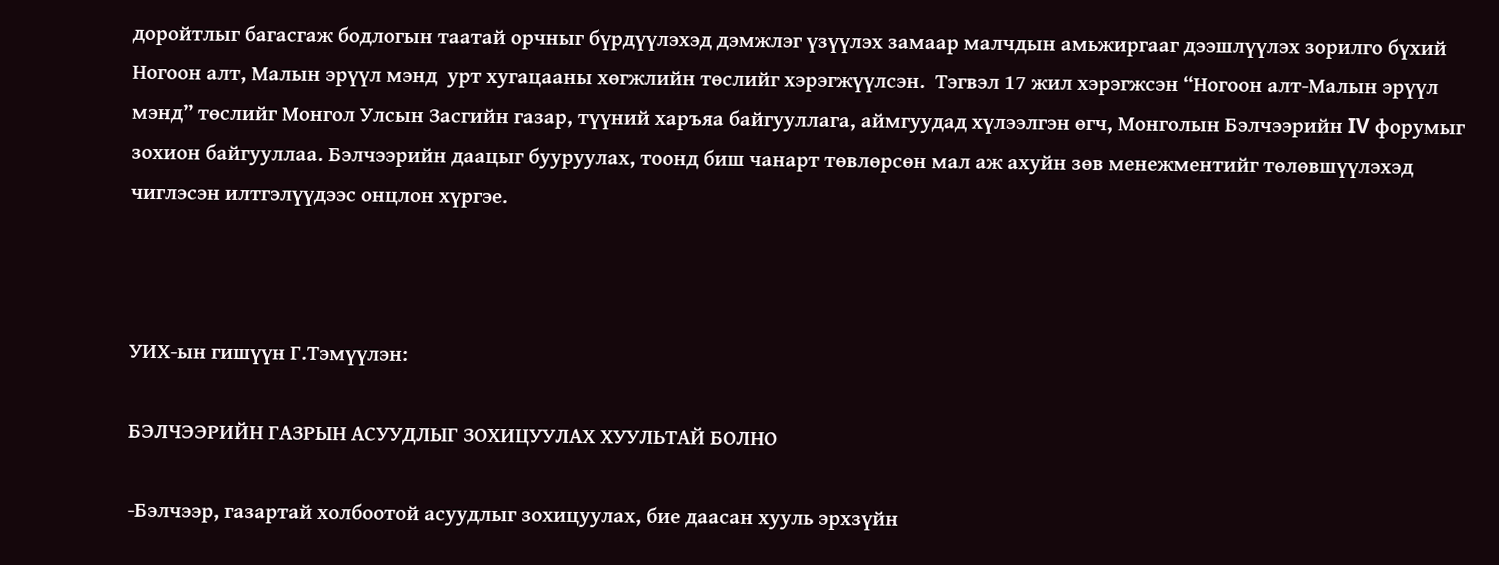доройтлыг багасгаж бодлогын таатай орчныг бүрдүүлэхэд дэмжлэг үзүүлэх замаар малчдын амьжиргааг дээшлүүлэх зорилго бүхий Ногоон алт, Малын эрүүл мэнд  урт хугацааны хөгжлийн төслийг хэрэгжүүлсэн.  Тэгвэл 17 жил хэрэгжсэн “Ногоон алт-Малын эрүүл мэнд” төслийг Монгол Улсын Засгийн газар, түүний харъяа байгууллага, аймгуудад хүлээлгэн өгч, Монголын Бэлчээрийн IV форумыг зохион байгууллаа. Бэлчээрийн даацыг бууруулах, тоонд биш чанарт төвлөрсөн мал аж ахуйн зөв менежментийг төлөвшүүлэхэд чиглэсэн илтгэлүүдээс онцлон хүргэе.



УИХ-ын гишүүн Г.Тэмүүлэн:

БЭЛЧЭЭРИЙН ГАЗРЫН АСУУДЛЫГ ЗОХИЦУУЛАХ ХУУЛЬТАЙ БОЛНО

-Бэлчээр, газартай холбоотой асуудлыг зохицуулах, бие даасан хууль эрхзүйн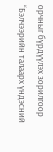орчныг бүрдүүлэх зорилгоор “Бэлчээрийн талаарх үндэсний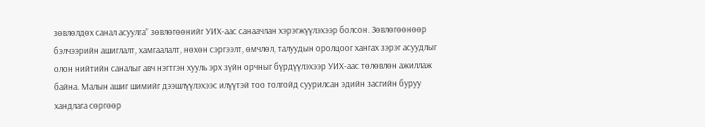зөвлөлдөх санал асуулга” зөвлөгөөнийг УИХ-аас санаачлан хэрэгжүүлэхээр болсон. Зөвлөгөөнөөр бэлчээрийн ашиглалт, хамгаалалт, нөхөн сэргээлт, өмчлөл, талуудын оролцоог хангах зэрэг асуудлыг олон нийтийн саналыг авч нэгтгэн хууль эрх зүйн орчныг бүрдүүлэхээр УИХ-аас төлөвлөн ажиллаж байна. Малын ашиг шимийг дээшлүүлэхээс илүүтэй тоо толгойд суурилсан эдийн засгийн буруу хандлага сөргөөр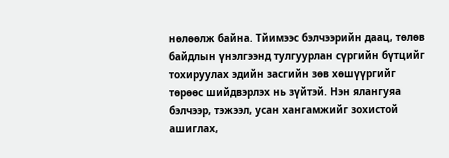нөлөөлж байна. Тйимээс бэлчээрийн даац, төлөв байдлын үнэлгээнд тулгуурлан сүргийн бүтцийг тохируулах эдийн засгийн зөв хөшүүргийг төрөөс шийдвэрлэх нь зүйтэй. Нэн ялангуяа бэлчээр, тэжээл, усан хангамжийг зохистой ашиглах,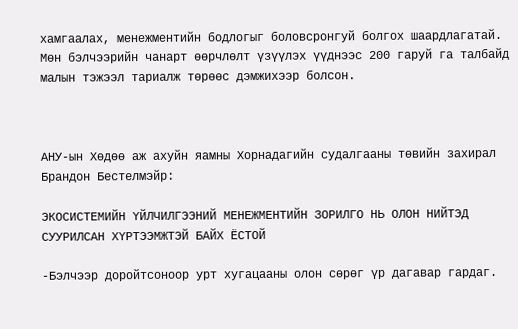хамгаалах, менежментийн бодлогыг боловсронгуй болгох шаардлагатай. Мөн бэлчээрийн чанарт өөрчлөлт үзүүлэх үүднээс 200 гаруй га талбайд малын тэжээл тариалж төрөөс дэмжихээр болсон.



АНУ-ын Хөдөө аж ахуйн яамны Хорнадагийн судалгааны төвийн захирал Брандон Бестелмэйр:

ЭКОСИСТЕМИЙН ҮЙЛЧИЛГЭЭНИЙ МЕНЕЖМЕНТИЙН ЗОРИЛГО НЬ ОЛОН НИЙТЭД СУУРИЛСАН ХҮРТЭЭМЖТЭЙ БАЙХ ЁСТОЙ

-Бэлчээр доройтсоноор урт хугацааны олон сөрөг үр дагавар гардаг.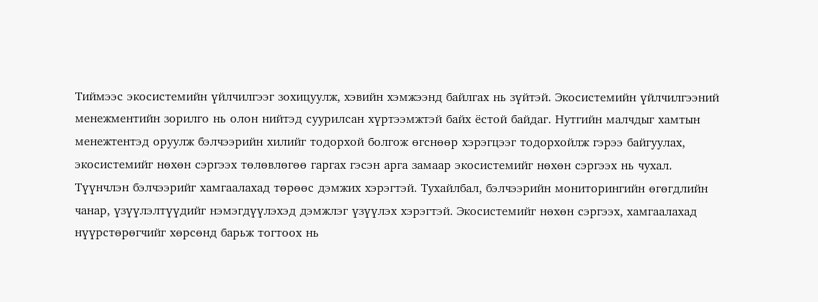Тиймээс экосистемийн үйлчилгээг зохицуулж, хэвийн хэмжээнд байлгах нь зүйтэй. Экосистемийн үйлчилгээний менежментийн зорилго нь олон нийтэд суурилсан хүртээмжтэй байх ёстой байдаг. Нутгийн малчдыг хамтын менежтентэд оруулж бэлчээрийн хилийг тодорхой болгож өгснөөр хэрэгцээг тодорхойлж гэрээ байгуулах, экосистемийг нөхөн сэргээх төлөвлөгөө гаргах гэсэн арга замаар экосистемийг нөхөн сэргээх нь чухал. Түүнчлэн бэлчээрийг хамгаалахад төрөөс дэмжих хэрэгтэй. Тухайлбал, бэлчээрийн мониторингийн өгөгдлийн чанар, үзүүлэлтүүдийг нэмэгдүүлэхэд дэмжлэг үзүүлэх хэрэгтэй. Экосистемийг нөхөн сэргээх, хамгаалахад нүүрстөрөгчийг хөрсөнд барьж тогтоох нь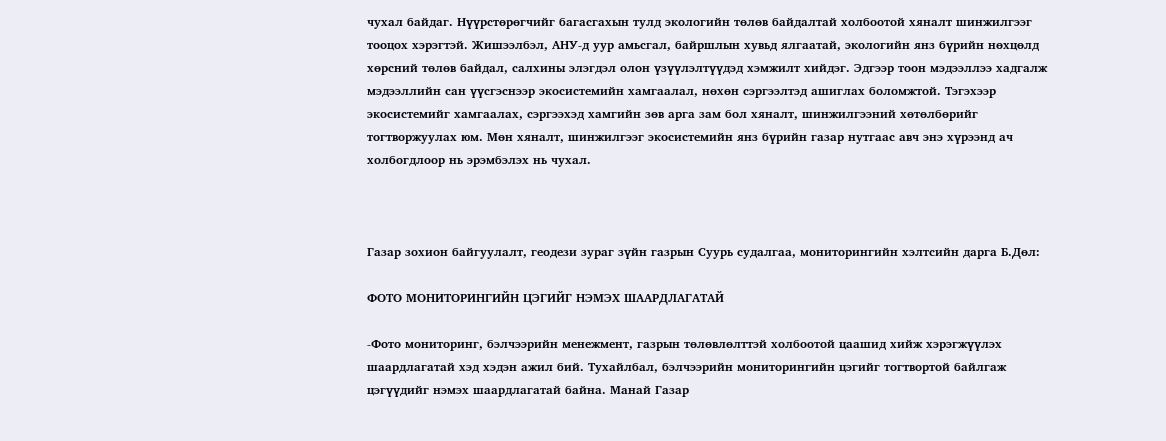чухал байдаг. Нүүрстөрөгчийг багасгахын тулд экологийн төлөв байдалтай холбоотой хяналт шинжилгээг тооцох хэрэгтэй. Жишээлбэл, АНУ-д уур амьсгал, байршлын хувьд ялгаатай, экологийн янз бүрийн нөхцөлд хөрсний төлөв байдал, салхины элэгдэл олон үзүүлэлтүүдэд хэмжилт хийдэг. Эдгээр тоон мэдээллээ хадгалж мэдээллийн сан үүсгэснээр экосистемийн хамгаалал, нөхөн сэргээлтэд ашиглах боломжтой. Тэгэхээр экосистемийг хамгаалах, сэргээхэд хамгийн зөв арга зам бол хяналт, шинжилгээний хөтөлбөрийг тогтворжуулах юм. Мөн хяналт, шинжилгээг экосистемийн янз бүрийн газар нутгаас авч энэ хүрээнд ач холбогдлоор нь эрэмбэлэх нь чухал.



Газар зохион байгуулалт, геодези зураг зүйн газрын Суурь судалгаа, мониторингийн хэлтсийн дарга Б.Дөл:

ФОТО МОНИТОРИНГИЙН ЦЭГИЙГ НЭМЭХ ШААРДЛАГАТАЙ

-Фото мониторинг, бэлчээрийн менежмент, газрын төлөвлөлттэй холбоотой цаашид хийж хэрэгжүүлэх шаардлагатай хэд хэдэн ажил бий. Тухайлбал, бэлчээрийн мониторингийн цэгийг тогтвортой байлгаж цэгүүдийг нэмэх шаардлагатай байна. Манай Газар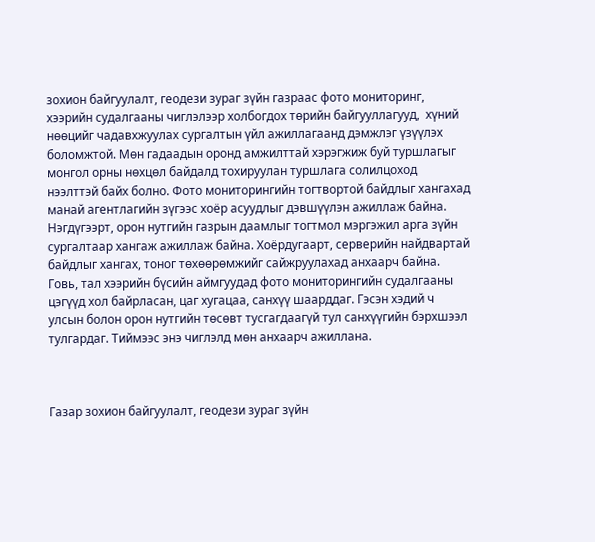зохион байгуулалт, геодези зураг зүйн газраас фото мониторинг, хээрийн судалгааны чиглэлээр холбогдох төрийн байгууллагууд,  хүний нөөцийг чадавхжуулах сургалтын үйл ажиллагаанд дэмжлэг үзүүлэх боломжтой. Мөн гадаадын оронд амжилттай хэрэгжиж буй туршлагыг монгол орны нөхцөл байдалд тохируулан туршлага солилцоход нээлттэй байх болно. Фото мониторингийн тогтвортой байдлыг хангахад манай агентлагийн зүгээс хоёр асуудлыг дэвшүүлэн ажиллаж байна. Нэгдүгээрт, орон нутгийн газрын даамлыг тогтмол мэргэжил арга зүйн сургалтаар хангаж ажиллаж байна. Хоёрдугаарт, серверийн найдвартай байдлыг хангах, тоног төхөөрөмжийг сайжруулахад анхаарч байна. Говь, тал хээрийн бүсийн аймгуудад фото мониторингийн судалгааны цэгүүд хол байрласан, цаг хугацаа, санхүү шаарддаг. Гэсэн хэдий ч улсын болон орон нутгийн төсөвт тусгагдаагүй тул санхүүгийн бэрхшээл тулгардаг. Тиймээс энэ чиглэлд мөн анхаарч ажиллана.



Газар зохион байгуулалт, геодези зураг зүйн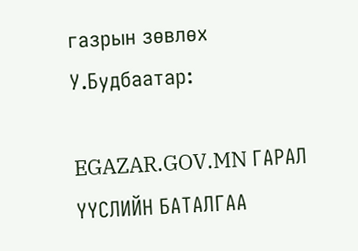газрын зөвлөх У.Будбаатар:

EGAZAR.GOV.MN ГАРАЛ ҮҮСЛИЙН БАТАЛГАА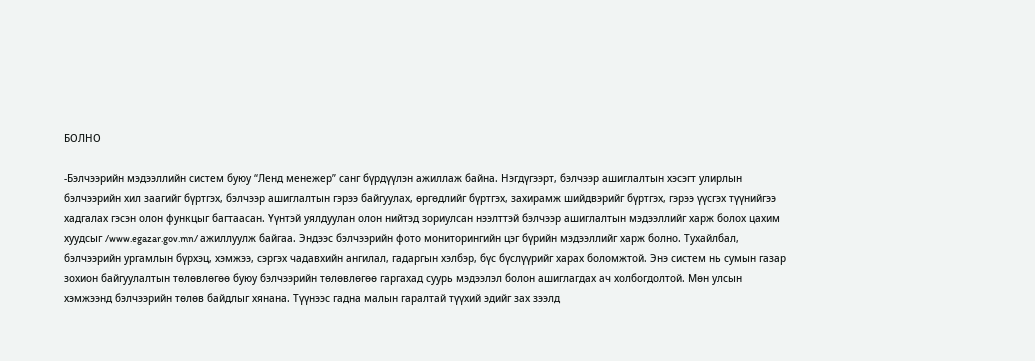БОЛНО

-Бэлчээрийн мэдээллийн систем буюу “Ленд менежер” санг бүрдүүлэн ажиллаж байна. Нэгдүгээрт, бэлчээр ашиглалтын хэсэгт улирлын бэлчээрийн хил заагийг бүртгэх, бэлчээр ашиглалтын гэрээ байгуулах, өргөдлийг бүртгэх, захирамж шийдвэрийг бүртгэх, гэрээ үүсгэх түүнийгээ хадгалах гэсэн олон функцыг багтаасан. Үүнтэй уялдуулан олон нийтэд зориулсан нээлттэй бэлчээр ашиглалтын мэдээллийг харж болох цахим хуудсыг /www.egazar.gov.mn/ ажиллуулж байгаа. Эндээс бэлчээрийн фото мониторингийн цэг бүрийн мэдээллийг харж болно. Тухайлбал, бэлчээрийн ургамлын бүрхэц, хэмжээ, сэргэх чадавхийн ангилал, гадаргын хэлбэр, бүс бүслүүрийг харах боломжтой. Энэ систем нь сумын газар зохион байгуулалтын төлөвлөгөө буюу бэлчээрийн төлөвлөгөө гаргахад суурь мэдээлэл болон ашиглагдах ач холбогдолтой. Мөн улсын хэмжээнд бэлчээрийн төлөв байдлыг хянана. Түүнээс гадна малын гаралтай түүхий эдийг зах зээлд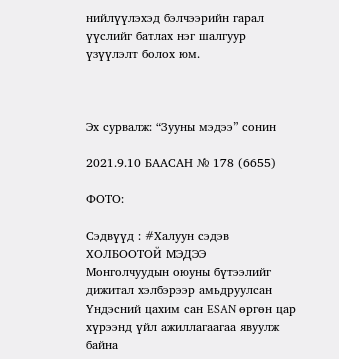нийлүүлэхэд бэлчээрийн гарал үүслийг батлах нэг шалгуур үзүүлэлт болох юм.



Эх сурвалж: “Зууны мэдээ” сонин

2021.9.10 БААСАН № 178 (6655)

ФОТО:

Сэдвүүд : #Халуун сэдэв
ХОЛБООТОЙ МЭДЭЭ
Монголчуудын оюуны бүтээлийг дижитал хэлбэрээр амьдруулсан Үндэсний цахим сан ESAN өргөн цар хүрээнд үйл ажиллагаагаа явуулж байна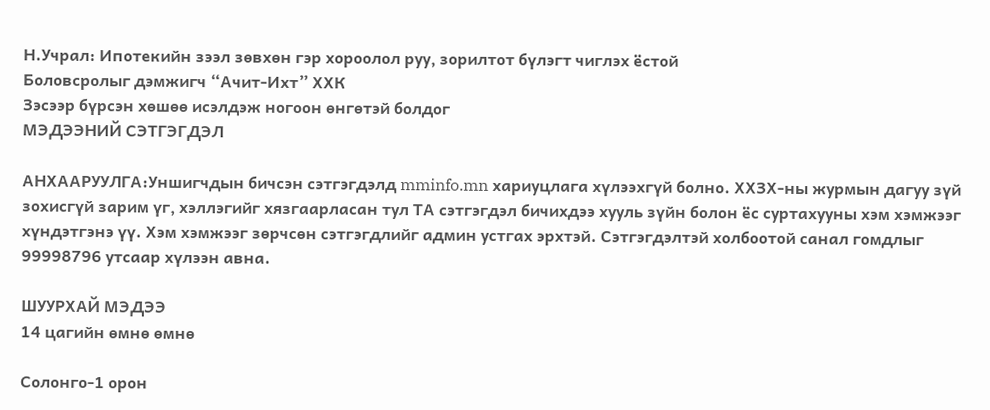Н.Учрал: Ипотекийн зээл зөвхөн гэр хороолол руу, зорилтот бүлэгт чиглэх ёстой
Боловсролыг дэмжигч “Ачит-Ихт” ХХК
Зэсээр бүрсэн хөшөө исэлдэж ногоон өнгөтэй болдог
МЭДЭЭНИЙ СЭТГЭГДЭЛ

АНХААРУУЛГА:Уншигчдын бичсэн сэтгэгдэлд mminfo.mn хариуцлага хүлээхгүй болно. ХХЗХ-ны журмын дагуу зүй зохисгүй зарим үг, хэллэгийг хязгаарласан тул ТА сэтгэгдэл бичихдээ хууль зүйн болон ёс суртахууны хэм хэмжээг хүндэтгэнэ үү. Хэм хэмжээг зөрчсөн сэтгэгдлийг админ устгах эрхтэй. Сэтгэгдэлтэй холбоотой санал гомдлыг 99998796 утсаар хүлээн авна.

ШУУРХАЙ МЭДЭЭ
14 цагийн өмнө өмнө

Солонго-1 орон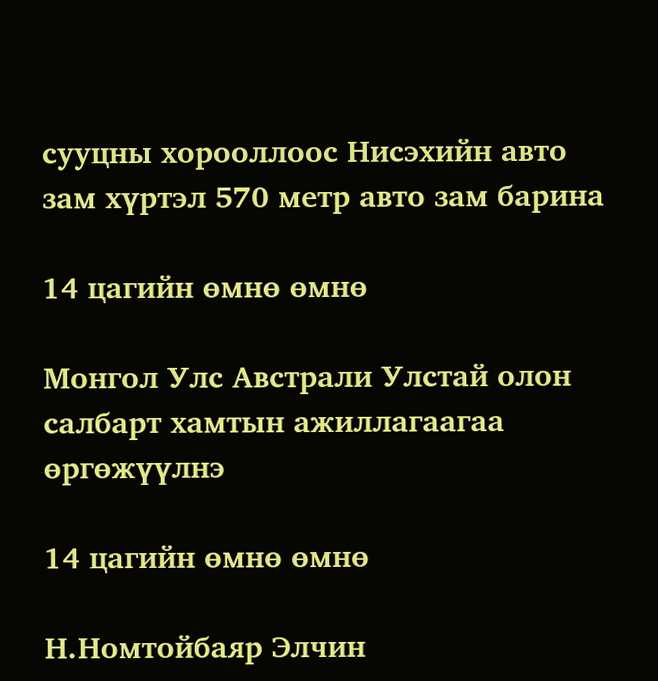сууцны хорооллоос Нисэхийн авто зам хүртэл 570 метр авто зам барина

14 цагийн өмнө өмнө

Монгол Улс Австрали Улстай олон салбарт хамтын ажиллагаагаа өргөжүүлнэ

14 цагийн өмнө өмнө

Н.Номтойбаяр Элчин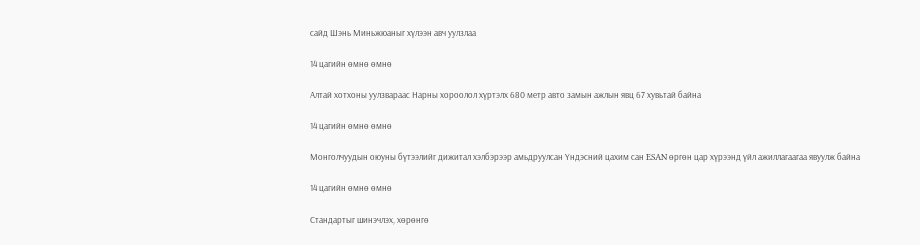сайд Шэнь Миньжюаныг хүлээн авч уулзлаа

14 цагийн өмнө өмнө

Алтай хотхоны уулзвараас Нарны хороолол хүртэлх 680 метр авто замын ажлын явц 67 хувьтай байна

14 цагийн өмнө өмнө

Монголчуудын оюуны бүтээлийг дижитал хэлбэрээр амьдруулсан Үндэсний цахим сан ESAN өргөн цар хүрээнд үйл ажиллагаагаа явуулж байна

14 цагийн өмнө өмнө

Стандартыг шинэчлэх, хөрөнгө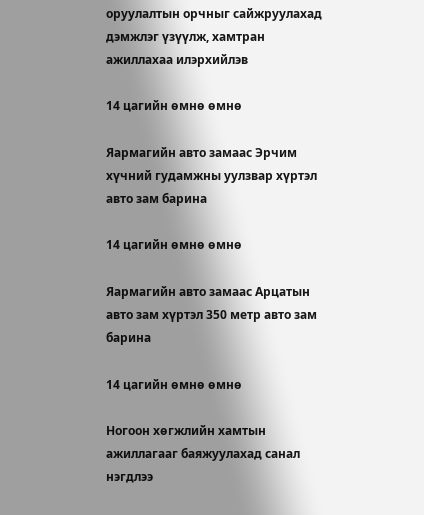оруулалтын орчныг сайжруулахад дэмжлэг үзүүлж, хамтран ажиллахаа илэрхийлэв

14 цагийн өмнө өмнө

Яармагийн авто замаас Эрчим хүчний гудамжны уулзвар хүртэл авто зам барина

14 цагийн өмнө өмнө

Яармагийн авто замаас Арцатын авто зам хүртэл 350 метр авто зам барина

14 цагийн өмнө өмнө

Ногоон хөгжлийн хамтын ажиллагааг баяжуулахад санал нэгдлээ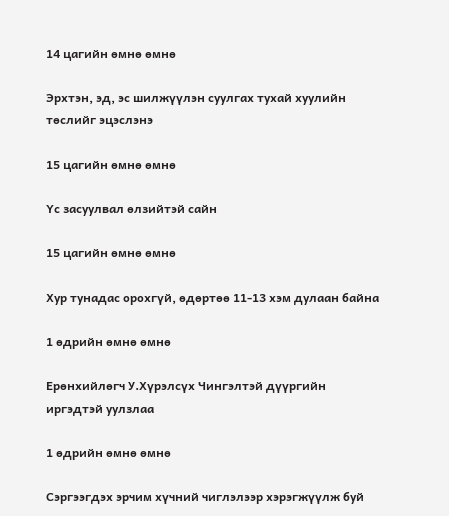14 цагийн өмнө өмнө

Эрхтэн, эд, эс шилжүүлэн суулгах тухай хуулийн төслийг эцэслэнэ

15 цагийн өмнө өмнө

Үс засуулвал өлзийтэй сайн

15 цагийн өмнө өмнө

Хур тунадас орохгүй, өдөртөө 11-13 хэм дулаан байна

1 өдрийн өмнө өмнө

Ерөнхийлөгч У.Хүрэлсүх Чингэлтэй дүүргийн иргэдтэй уулзлаа

1 өдрийн өмнө өмнө

Сэргээгдэх эрчим хүчний чиглэлээр хэрэгжүүлж буй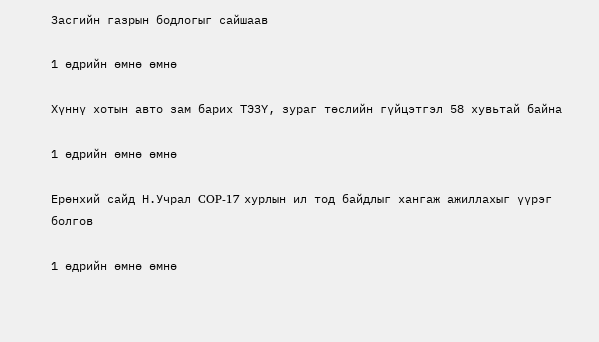Засгийн газрын бодлогыг сайшаав

1 өдрийн өмнө өмнө

Хүннү хотын авто зам барих ТЭЗҮ, зураг төслийн гүйцэтгэл 58 хувьтай байна

1 өдрийн өмнө өмнө

Ерөнхий сайд Н.Учрал COP-17 хурлын ил тод байдлыг хангаж ажиллахыг үүрэг болгов

1 өдрийн өмнө өмнө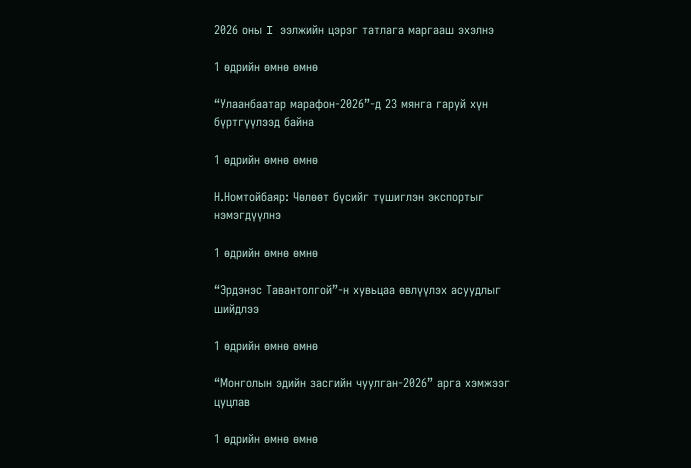2026 оны I ээлжийн цэрэг татлага маргааш эхэлнэ

1 өдрийн өмнө өмнө

“Улаанбаатар марафон-2026”-д 23 мянга гаруй хүн бүртгүүлээд байна

1 өдрийн өмнө өмнө

Н.Номтойбаяр: Чөлөөт бүсийг түшиглэн экспортыг нэмэгдүүлнэ

1 өдрийн өмнө өмнө

“Эрдэнэс Тавантолгой”-н хувьцаа өвлүүлэх асуудлыг шийдлээ

1 өдрийн өмнө өмнө

“Монголын эдийн засгийн чуулган-2026” арга хэмжээг цуцлав

1 өдрийн өмнө өмнө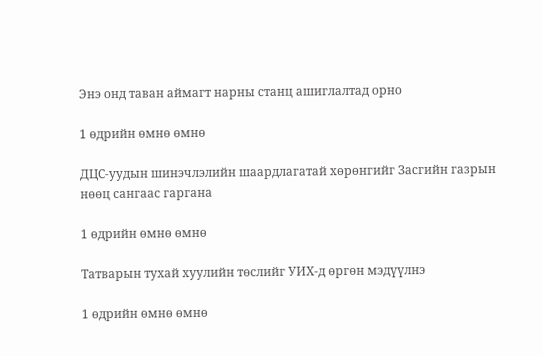Энэ онд таван аймагт нарны станц ашиглалтад орно

1 өдрийн өмнө өмнө

ДЦС-уудын шинэчлэлийн шаардлагатай хөрөнгийг Засгийн газрын нөөц сангаас гаргана

1 өдрийн өмнө өмнө

Татварын тухай хуулийн төслийг УИХ-д өргөн мэдүүлнэ

1 өдрийн өмнө өмнө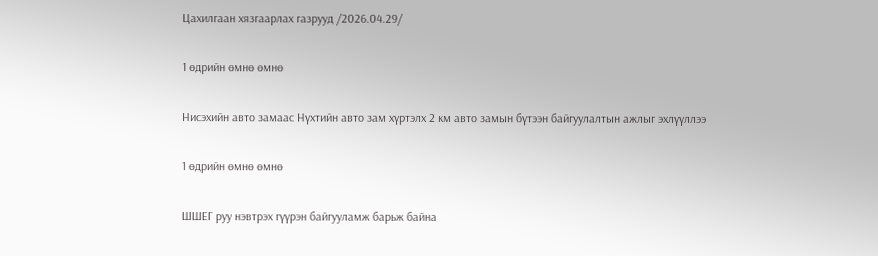Цахилгаан хязгаарлах газрууд /2026.04.29/

1 өдрийн өмнө өмнө

Нисэхийн авто замаас Нүхтийн авто зам хүртэлх 2 км авто замын бүтээн байгуулалтын ажлыг эхлүүллээ

1 өдрийн өмнө өмнө

ШШЕГ руу нэвтрэх гүүрэн байгууламж барьж байна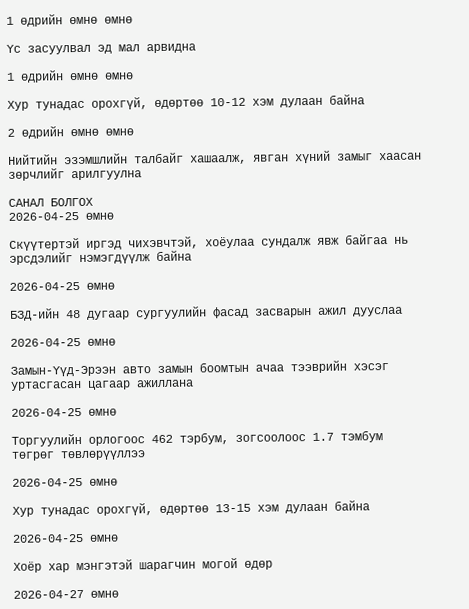1 өдрийн өмнө өмнө

Үс засуулвал эд мал арвидна

1 өдрийн өмнө өмнө

Хур тунадас орохгүй, өдөртөө 10-12 хэм дулаан байна

2 өдрийн өмнө өмнө

Нийтийн эзэмшлийн талбайг хашаалж, явган хүний замыг хаасан зөрчлийг арилгуулна

САНАЛ БОЛГОХ
2026-04-25 өмнө

Скүүтертэй иргэд чихэвчтэй, хоёулаа сундалж явж байгаа нь эрсдэлийг нэмэгдүүлж байна

2026-04-25 өмнө

БЗД-ийн 48 дугаар сургуулийн фасад засварын ажил дууслаа

2026-04-25 өмнө

Замын-Үүд-Эрээн авто замын боомтын ачаа тээврийн хэсэг уртасгасан цагаар ажиллана

2026-04-25 өмнө

Торгуулийн орлогоос 462 тэрбум, зогсоолоос 1.7 тэмбум төгрөг төвлөрүүллээ

2026-04-25 өмнө

Хур тунадас орохгүй, өдөртөө 13-15 хэм дулаан байна

2026-04-25 өмнө

Хоёр хар мэнгэтэй шарагчин могой өдөр

2026-04-27 өмнө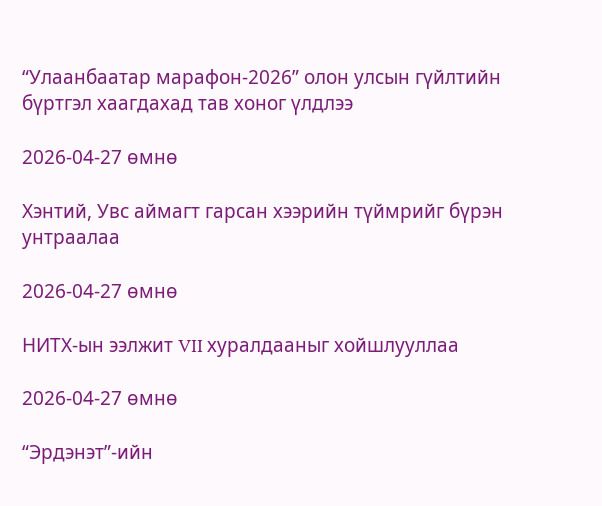“Улаанбаатар марафон-2026” олон улсын гүйлтийн бүртгэл хаагдахад тав хоног үлдлээ

2026-04-27 өмнө

Хэнтий, Увс аймагт гарсан хээрийн түймрийг бүрэн унтраалаа

2026-04-27 өмнө

НИТХ-ын ээлжит VII хуралдааныг хойшлууллаа

2026-04-27 өмнө

“Эрдэнэт”-ийн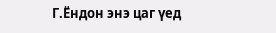Г.Ёндон энэ цаг үед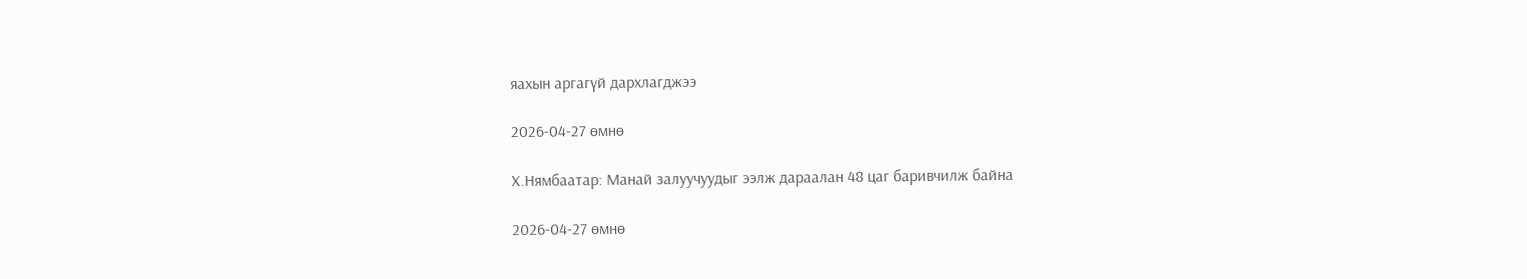яахын аргагүй дархлагджээ

2026-04-27 өмнө

Х.Нямбаатар: Манай залуучуудыг ээлж дараалан 48 цаг баривчилж байна

2026-04-27 өмнө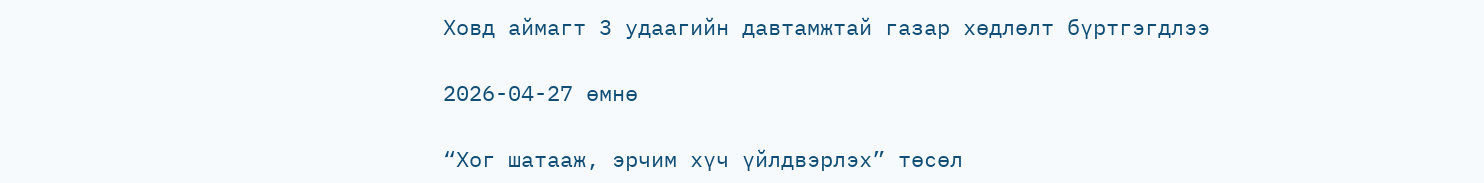Ховд аймагт 3 удаагийн давтамжтай газар хөдлөлт бүртгэгдлээ

2026-04-27 өмнө

“Хог шатааж, эрчим хүч үйлдвэрлэх” төсөл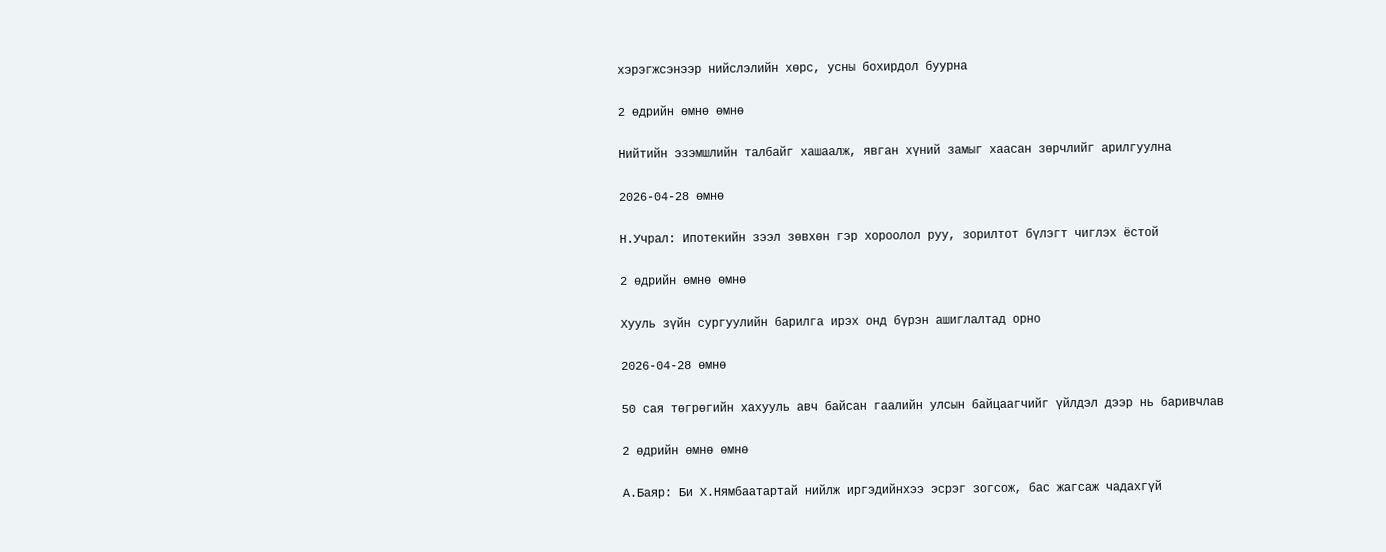хэрэгжсэнээр нийслэлийн хөрс, усны бохирдол буурна

2 өдрийн өмнө өмнө

Нийтийн эзэмшлийн талбайг хашаалж, явган хүний замыг хаасан зөрчлийг арилгуулна

2026-04-28 өмнө

Н.Учрал: Ипотекийн зээл зөвхөн гэр хороолол руу, зорилтот бүлэгт чиглэх ёстой

2 өдрийн өмнө өмнө

Хууль зүйн сургуулийн барилга ирэх онд бүрэн ашиглалтад орно

2026-04-28 өмнө

50 сая төгрөгийн хахууль авч байсан гаалийн улсын байцаагчийг үйлдэл дээр нь баривчлав

2 өдрийн өмнө өмнө

А.Баяр: Би Х.Нямбаатартай нийлж иргэдийнхээ эсрэг зогсож, бас жагсаж чадахгүй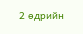2 өдрийн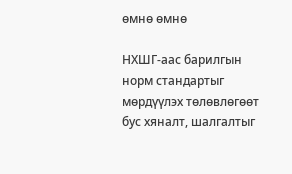өмнө өмнө

НХШГ-аас барилгын норм стандартыг мөрдүүлэх төлөвлөгөөт бус хяналт, шалгалтыг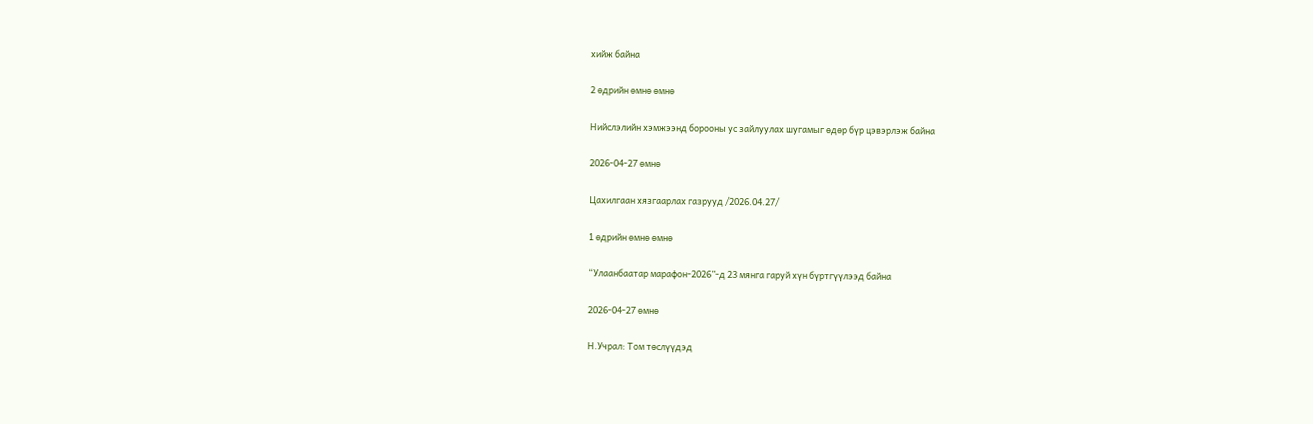хийж байна

2 өдрийн өмнө өмнө

Нийслэлийн хэмжээнд борооны ус зайлуулах шугамыг өдөр бүр цэвэрлэж байна

2026-04-27 өмнө

Цахилгаан хязгаарлах газрууд /2026.04.27/

1 өдрийн өмнө өмнө

“Улаанбаатар марафон-2026”-д 23 мянга гаруй хүн бүртгүүлээд байна

2026-04-27 өмнө

Н.Учрал: Том төслүүдэд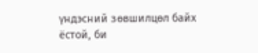үндэсний зөвшилцөл байх ёстой, би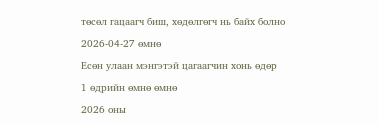төсөл гацаагч биш, хөдөлгөгч нь байх болно

2026-04-27 өмнө

Есөн улаан мэнгэтэй цагаагчин хонь өдөр

1 өдрийн өмнө өмнө

2026 оны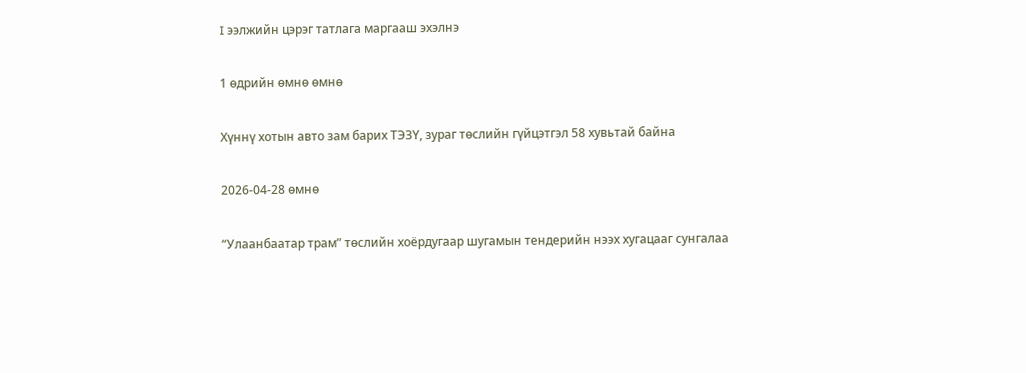I ээлжийн цэрэг татлага маргааш эхэлнэ

1 өдрийн өмнө өмнө

Хүннү хотын авто зам барих ТЭЗҮ, зураг төслийн гүйцэтгэл 58 хувьтай байна

2026-04-28 өмнө

“Улаанбаатар трам” төслийн хоёрдугаар шугамын тендерийн нээх хугацааг сунгалаа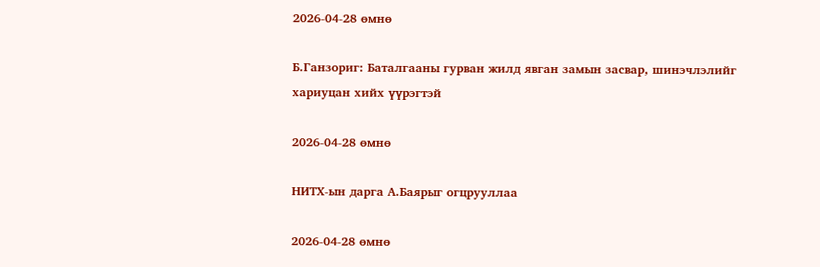2026-04-28 өмнө

Б.Ганзориг: Баталгааны гурван жилд явган замын засвар, шинэчлэлийг хариуцан хийх үүрэгтэй

2026-04-28 өмнө

НИТХ-ын дарга А.Баярыг огцрууллаа

2026-04-28 өмнө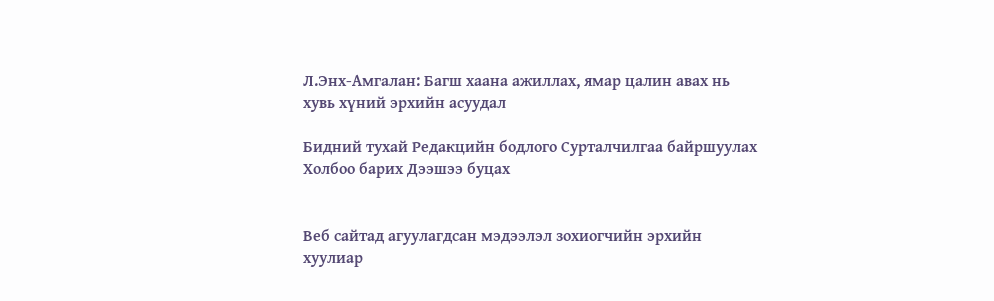Л.Энх-Амгалан: Багш хаана ажиллах, ямар цалин авах нь хувь хүний эрхийн асуудал

Бидний тухай Редакцийн бодлого Сурталчилгаа байршуулах Холбоо барих Дээшээ буцах


Веб сайтад агуулагдсан мэдээлэл зохиогчийн эрхийн хуулиар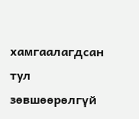хамгаалагдсан тул зөвшөөрөлгүй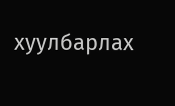хуулбарлах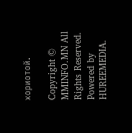хориотой.

Copyright © MMINFO.MN All Rights Reserved. Powered by HUREEMEDIA.